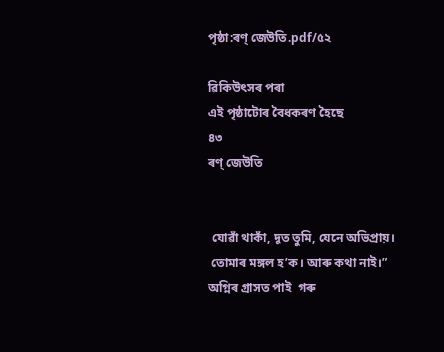পৃষ্ঠা:ৰণ্ জেউতি.pdf/৫২

ৱিকিউৎসৰ পৰা
এই পৃষ্ঠাটোৰ বৈধকৰণ হৈছে
৪৩
ৰণ্ জেউতি


 যোৱাঁ থাকাঁ, দূত তুমি, যেনে অভিপ্ৰায়।
 তোমাৰ মঙ্গল হ’ক। আৰু কথা নাই।”
অগ্নিৰ গ্ৰাসত পাই  গৰু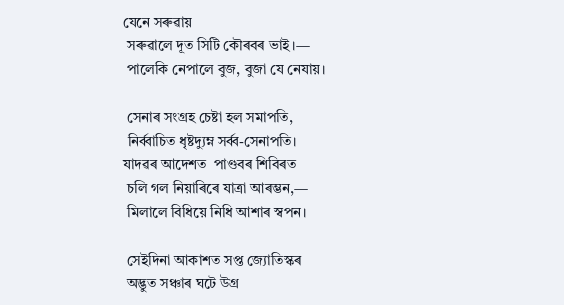যেনে সৰুৱায়
 সৰুৱালে দূত সিটি কৌৰবৰ ভাই।—
 পালেকি নেপালে বুজ, বুজা যে নেযায়।

 সেনাৰ সংগ্ৰহ চেষ্টা হল সমাপতি,
 নিৰ্ব্বাচিত ধৃষ্টদ্যুম্ন সৰ্ব্ব-সেনাপতি।
যাদৱৰ আদেশত  পাণ্ডবৰ শিবিৰত
 চলি গল নিয়াৰিৰে যাত্ৰা আৰম্ভন,—
 মিলালে বিধিয়ে নিধি আশাৰ স্বপন।

 সেইদিনা আকাশত সপ্ত জ্যোতিস্কৰ
 অদ্ভুত সঞ্চাৰ ঘটে উগ্ৰ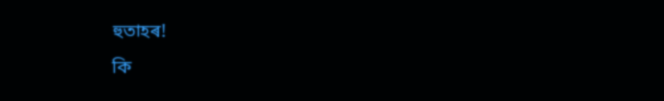হুতাহৰ!
কি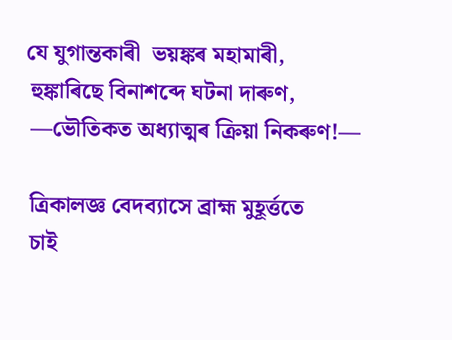যে যুগান্তকাৰী  ভয়ঙ্কৰ মহামাৰী,
 হুঙ্কাৰিছে বিনাশব্দে ঘটনা দাৰুণ,
 —ভৌতিকত অধ্যাত্মৰ ক্ৰিয়া নিকৰুণ!—

 ত্ৰিকালজ্ঞ বেদব্যাসে ব্ৰাহ্ম মুহূৰ্ত্ততে
 চাই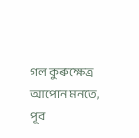গল কুৰুক্ষেত্ৰ আপোন মনতে,
পূব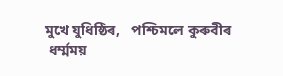মুখে যুধিষ্ঠিৰ,   পশ্চিমলে কুৰুবীৰ
 ধৰ্ম্মময়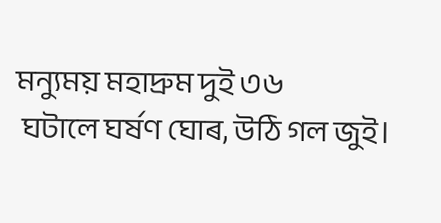মন্যুময় মহাদ্ৰুম দুই ৩৬
 ঘটালে ঘৰ্ষণ ঘোৰ, উঠি গল জুই।